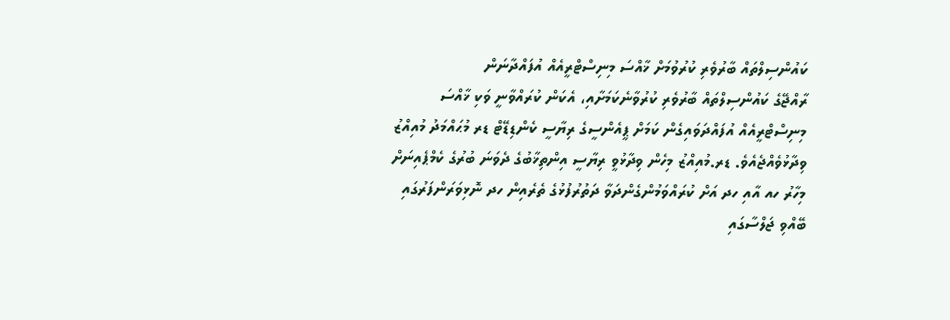ކައުންސިލްތައް ބާރުވެރި ކުރުވުމަށް ޚާއްސަ މިނިސްޓްރީއެއް އުފައްދާނަން
ރާއްޖޭގެ ކައުންސިލްތައް ބާރުވެރި ކުރުވާނެކަމަށާއި، އެކަން ކުރައްވާނީ ވަކި ޚާއްސަ މިނިސްޓްރީއެއް އުފައްދަވައިގެން ކަމަށް ޕީއެންސީގެ ރިޔާސީ ކެންޑިޑޭޓް ޑރ މުޙައްމަދު މުއިއްޒު ވިދާޅުވެއްޖެއެވެ. ޑރ.މުއިއްޒު މިހެން ވިދާޅުވީ ރިޔާސީ އިންތިޚާބުގެ ދެވަނަ ބުރުގެ ކެމްޕެއިނަށް މިހާރު ހއ އާއި ހދ އަށް ކުރައްވަމުންގެންދަވާ ދަތުރުފުޅުގެ ތެރެއިން ހދ ނޮޅިވަރަންފަރުގައި ބޭއްވި ޖަލްސާގައި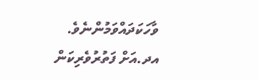ވާހަކަދައްވަމުންނެވެ.
އދ.އަށް ފަތުރުވެރިކަން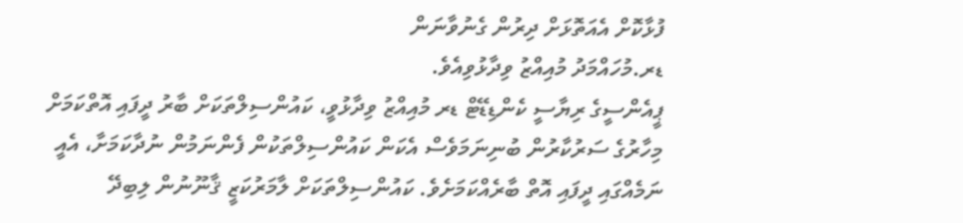ފުޅާކޮށް އެއަތޮޅަށް ދިރުން ގެނުވާނަން
ޑރ.މުހައްމަދު މުއިއްޒު ވިދާޅުވިއެވެ.
ޕީއެންސީގެ ރިޔާސީ ކެންޑިޑޭޓް ޑރ މުއިއްޒު ވިދާޅުވީ، ކައުންސިލްތަކަށް ބާރު ދީފައި އޮތްކަމަށް މިހާރުގެ ސަރުކާރުން ބުނިނަމަވެސް އެކަން ކައުންސިލްތަކުން ފެންނަމުން ނުދާކަމަށާ، އެއީ ނަމެއްގައި ދީފައި އޮތް ބާރެއްކަމަށެވެ. ކައުންސިލްތަކަށް ލާމަރުކަޒީ ޤާނޫނުން ލިބިދޭ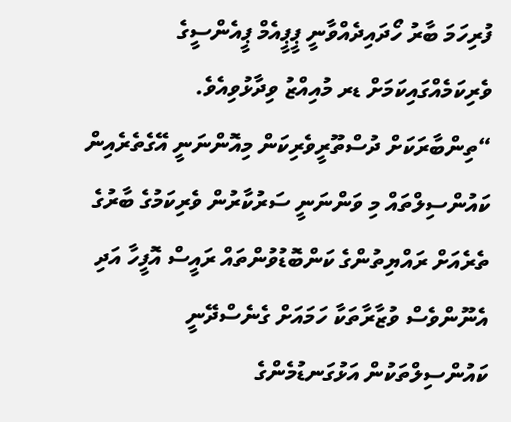ފުރިހަމަ ބާރު ހޯދައިދެއްވާނީ ޕީޕީއެމް ޕީއެންސީގެ ވެރިކަމެއްގައިކަމަށް ޑރ މުއިއްޒު ވިދާޅުވިއެވެ.
“ތިންބާރަކަށް ދުސްތޫރީވެރިކަން މިއޮންނަނީ އޭގެތެރެއިން ކައުންސިލްތައް މި ވަންނަނީ ސަރުކާރުން ވެރިކަމުގެ ބާރުގެ ތެރެއަށް ރައްޔިތުންގެ ކަންބޮޑުވުންތައް ރައީސް އޮފީހާ އަދި އެނޫންވެސް ވުޒާރާތަކާ ހަމައަށް ގެނެސްދޭނީ ކައުންސިލްތަކުން އަޅުގަނޑުމެންގެ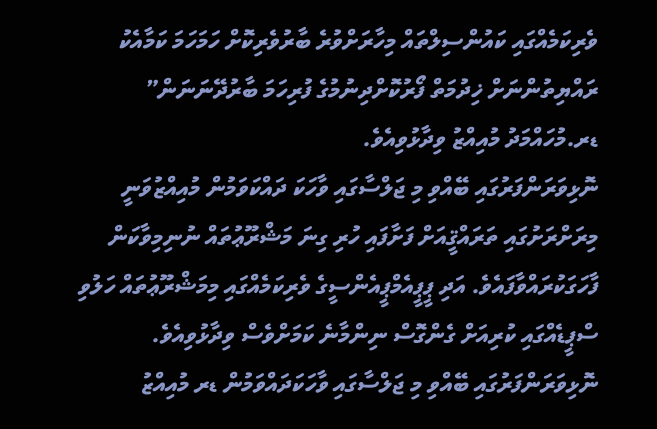ވެރިކަމެއްގައި ކައުންސިލްތައް މިހާރަށްވުރެ ބާރުވެރިކޮށް ހަމަހަމަ ކަމާއެކު ރައްޔިތުންނަށް ޚިދުމަތް ފޯރުކޮށްދިނުމުގެ ފުރިހަމަ ބާރުދޭނަނަން”
ޑރ.މުހައްމަދު މުއިއްޒު ވިދާޅުވިއެވެ.
ނޮޅިވަރަންފަރުގައި ބޭއްވި މި ޖަލްސާގައި ވާހަކަ ދައްކަވަމުން މުއިއްޒުވަނީ މިރަށްރަށުގައި ތަރައްޤީއަށް ފަށާފައި ހުރި ގިނަ މަޝްރޫޢުތައް ނުނިމިވާކަން ފާހަގަކުރައްވާފައެވެ. އަދި ޕީޕީއެމްޕީއެންސީގެ ވެރިކަމެއްގައި މިމަޝްރޫޢުތައް ހަލުވި ސްޕީޑެއްގައި ކުރިއަށް ގެންގޮސް ނިންމާނެ ކަމަށްވެސް ވިދާޅުވިއެވެ.
ނޮޅިވަރަންފަރުގައި ބޭއްވި މި ޖަލްސާގައި ވާހަކަދައްވަމުން ޑރ މުއިއްޒު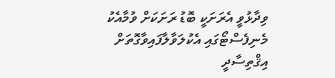ވިދާޅުވީ އެރަށަކީ ބޮޑު ރަށަކަށް ވުމާއެކު މެނިފެސްޓޯގައި އެކުލަވާލާފައިވާގޮތަށް އިޤްތިސާދީ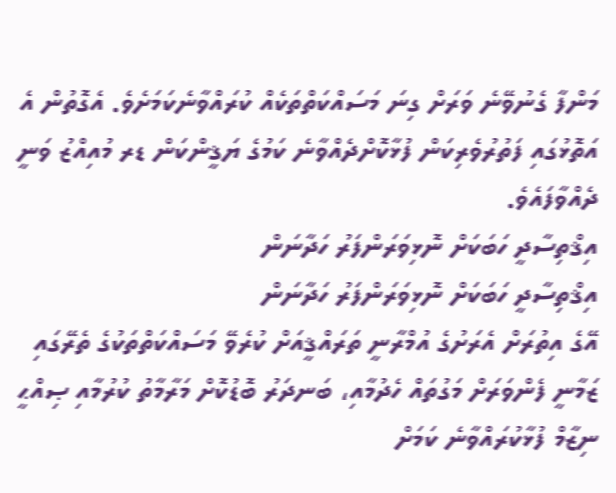މަންފާ ގެނުވޭނެ ވަރަށް ގިނަ މަސައްކަތްތަކެއް ކުރައްވާނެކަމަށެވެ. އެގޮތުން އެ އަތޮޅުގައި ފަތުރުވެރިކަން ފުޅާކޮށްދެއްވާނެ ކަމުގެ ޔަޤީންކަން ޑރ މުއިއްޒު ވަނީ ދެއްވާފައެވެ.
އިޤްތިސާދީ ހަބަކަށް ނޮޅިވަރަންފަރު ހަދާނަން
އިޤްތިސާދީ ހަބަކަށް ނޮޅިވަރަންފަރު ހަދާނަން
އޭގެ އިތުރަށް އެރަށުގެ އުމްރާނީ ތަރައްޤީއަށް ކުރެވޭ މަސައްކަތްތަކުގެ ތެރޭގައި ޒަމާނީ ފެންވަރަށް މަގުތައް ހެދުމާއި، ބަނދަރު ބޮޑުކޮށް މަރާމާތު ކުރުމާއި ޞިއްޙީ ނިޒާމް ފުޅާކުރައްވާނެ ކަމަށް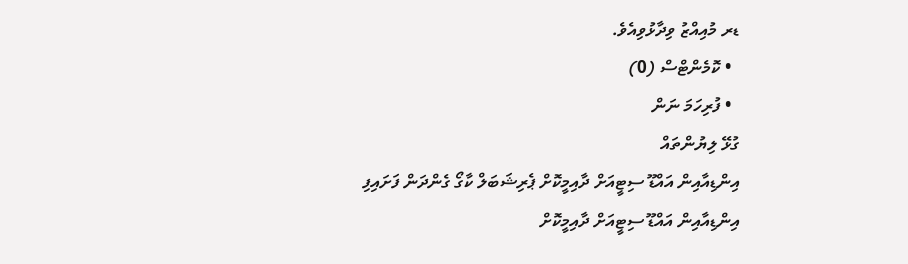ޑރ މުއިއްޒު ވިދާޅުވިއެވެ.
  • ކޮމެންޓްސް (0)
  • ފުރިހަމަ ނަން
ގުޅޭ ލިޔުންތައް
އިންޑިއާއިން އައްޑޫ ސިޓީއަށް ދާއިމީކޮށް ޕެރިޝަބަލް ކާގޯ ގެންދަން ފަށައިފި
އިންޑިއާއިން އައްޑޫ ސިޓީއަށް ދާއިމީކޮށް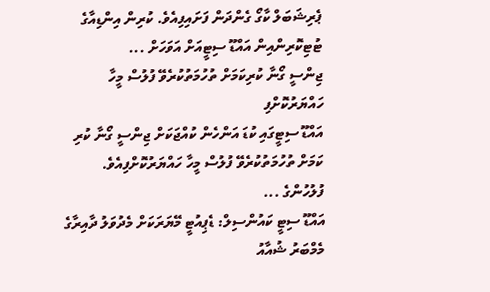ޕެރިޝަބަލް ކާގޯ ގެންދަން ފަށައިފިއެވެ. ކުރިން އިންޑިއާގެ ޓުޓިކޮރިންއިން އައްޑޫ ސިޓީއަށް އަވަހަށް ...
ޖިންސީ ގޯނާ ކުރިކަމަށް ތުހުމަތުކުރެވޭ ފުލުސް މީހާ ހައްޔަރުކޮށްފި
އައްޑޫ ސިޓީގައި ކުޑަ އަންހެން ކުއްޖަކަށް ޖިންސީ ގޯނާ ކުރި ކަމަށް ތުހުމަތުކުރެވޭ ފުލުސް މީހާ ހައްޔަރުކޮށްފިއެވެ. ފުލުހުންގެ ...
އައްޑޫ ސިޓީ ކައުންސިލް: ޑެޕިއުޓީ މޭޔަރަކަށް މެދުވަލު ދާއިރާގެ މެމްބަރު ޝުއާއު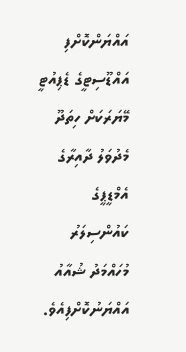އައްޔަންކޮށްފި
އައްޑޫސިޓީގެ ޑެޕިއުޓީ މޭޔަރަކަށް ހިތަދޫ މެދުވަލު ދާއިރާގެ އެމްޑީޕީގެ ކައުންސިލަރު މުހައްމަދު ޝުއާއު އައްޔަނުކޮށްފިއެވެ.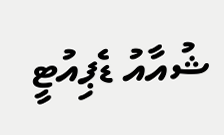ޝުއާއު ޑެޕިއުޓީ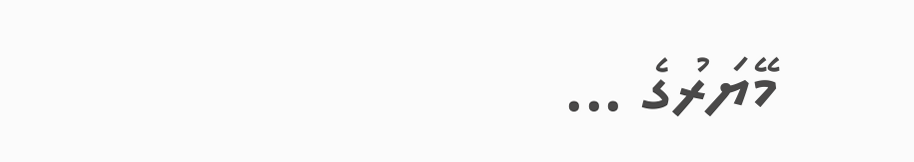މޭޔަރުގެ ...